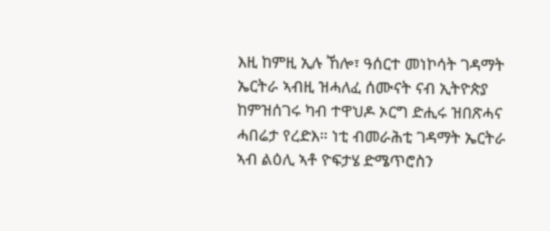እዚ ከምዚ ኢሉ ኸሎ፣ ዓሰርተ መነኮሳት ገዳማት ኤርትራ ኣብዚ ዝሓለፈ ሰሙናት ናብ ኢትዮጵያ ከምዝሰገሩ ካብ ተዋህዶ ኦርግ ድሒሩ ዝበጽሓና ሓበሬታ የረድእ። ነቲ ብመራሕቲ ገዳማት ኤርትራ ኣብ ልዕሊ ኣቶ ዮፍታሄ ድሜጥሮስን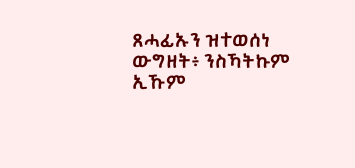ጸሓፊኡን ዝተወሰነ ውግዘት፥ ንስኻትኩም ኢኹም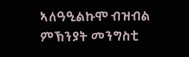ኣለዓዒልኩሞ ብዝብል ምኽንያት መንግስቲ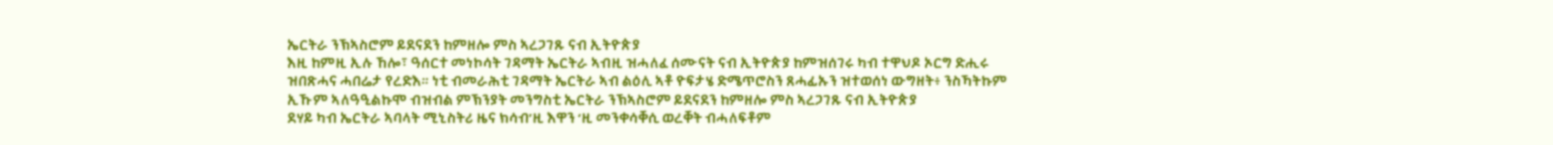ኤርትራ ንኽኣስሮም ይደናደን ከምዘሎ ምስ ኣረጋገጹ ናብ ኢትዮጵያ
እዚ ከምዚ ኢሉ ኸሎ፣ ዓሰርተ መነኮሳት ገዳማት ኤርትራ ኣብዚ ዝሓለፈ ሰሙናት ናብ ኢትዮጵያ ከምዝሰገሩ ካብ ተዋህዶ ኦርግ ድሒሩ ዝበጽሓና ሓበሬታ የረድእ። ነቲ ብመራሕቲ ገዳማት ኤርትራ ኣብ ልዕሊ ኣቶ ዮፍታሄ ድሜጥሮስን ጸሓፊኡን ዝተወሰነ ውግዘት፥ ንስኻትኩም ኢኹም ኣለዓዒልኩሞ ብዝብል ምኽንያት መንግስቲ ኤርትራ ንኽኣስሮም ይደናደን ከምዘሎ ምስ ኣረጋገጹ ናብ ኢትዮጵያ
ደሃይ ካብ ኤርትራ ኣባላት ሚኒስትሪ ዜና ክሳብ’ዚ እዋን ‘ዚ መንቀሳቐሲ ወረቐት ብሓለፍቶም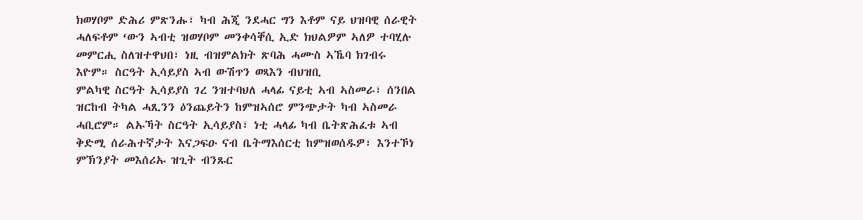ክወሃቦም ድሕሪ ምጽንሑ፣ ካብ ሕጂ ንደሓር ግን እቶም ናይ ህዝባዊ ሰራዊት ሓለፍቶም ‘ውን ኣብቲ ዝወሃቦም መንቀሳቐሲ ኢድ ክህልዎም ኣለዎ ተባሂሉ መምርሒ ስለዝተዋህበ፣ ነዚ ብዝምልክት ጽባሕ ሓሙስ ኣኼባ ክገብሩ እዮም። ስርዓት ኢሳይያስ ኣብ ውሽጥን ወጻእን ብህዝቢ
ምልካዊ ስርዓት ኢሳይያስ ገረ ንዝተባህለ ሓላፊ ናይቲ ኣብ ኣስመራ፣ ሰንበል ዝርከብ ትካል ሓጺንን ዕንጨይትን ከምዝኣሰሮ ምንጭታት ካብ ኣስመራ ሓቢሮም። ልኡኻት ስርዓት ኢሳይያስ፣ ነቲ ሓላፊ ካብ ቤትጽሕፈቱ ኣብ ቅድሚ ሰራሕተኛታት እናጋፍዑ ናብ ቤትማእሰርቲ ከምዝወሰዱዎ፣ እንተኾነ ምኽንያት መእሰሪኡ ዝጊት ብንጹር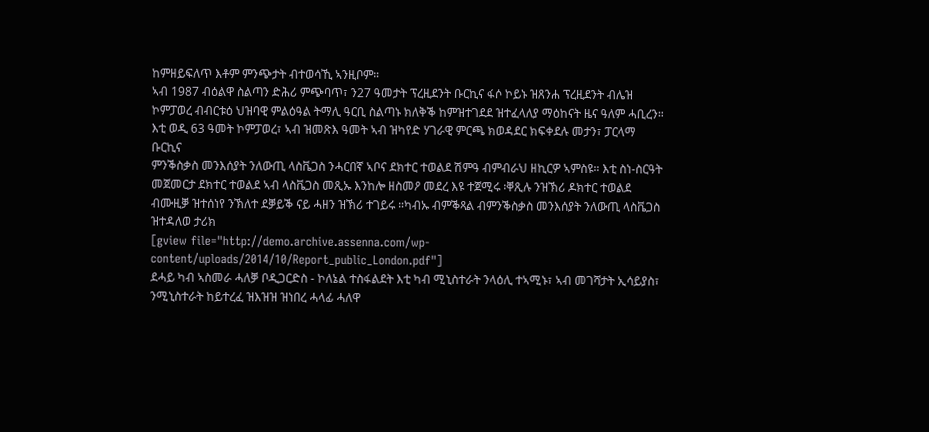ከምዘይፍለጥ እቶም ምንጭታት ብተወሳኺ ኣንዚቦም።
ኣብ 1987 ብዕልዋ ስልጣን ድሕሪ ምጭባጥ፣ ን27 ዓመታት ፕረዚደንት ቡርኪና ፋሶ ኮይኑ ዝጸንሐ ፕረዚደንት ብሌዝ ኮምፓወረ ብብርቱዕ ህዝባዊ ምልዕዓል ትማሊ ዓርቢ ስልጣኑ ክለቅቕ ከምዝተገደደ ዝተፈላለያ ማዕከናት ዜና ዓለም ሓቢረን። እቲ ወዲ 63 ዓመት ኮምፓወረ፣ ኣብ ዝመጽእ ዓመት ኣብ ዝካየድ ሃገራዊ ምርጫ ክወዳደር ክፍቀደሉ መታን፣ ፓርላማ ቡርኪና
ምንቕስቃስ መንእሰያት ንለውጢ ላስቬጋስ ንሓርበኛ ኣቦና ደክተር ተወልደ ሽምዓ ብምብራህ ዘኪርዎ ኣምስዩ። እቲ ስነ-ስርዓት መጀመርታ ደክተር ተወልደ ኣብ ላስቬጋስ መጺኡ እንከሎ ዘስመዖ መደረ እዩ ተጀሚሩ ፡ቐጺሉ ንዝኽሪ ዶክተር ተወልደ ብሙዚቓ ዝተሰነየ ንኽለተ ደቓይቕ ናይ ሓዘን ዝኽሪ ተገይሩ ።ካብኡ ብምቕጻል ብምንቕስቃስ መንእሰያት ንለውጢ ላስቬጋስ ዝተዳለወ ታሪክ
[gview file="http://demo.archive.assenna.com/wp-content/uploads/2014/10/Report_public_London.pdf"]
ደሓይ ካብ ኣስመራ ሓለቓ ቦዲጋርድስ - ኮለኔል ተስፋልደት እቲ ካብ ሚኒስተራት ንላዕሊ ተኣሚኑ፣ ኣብ መገሻታት ኢሳይያስ፣ ንሚኒስተራት ከይተረፈ ዝእዝዝ ዝነበረ ሓላፊ ሓለዋ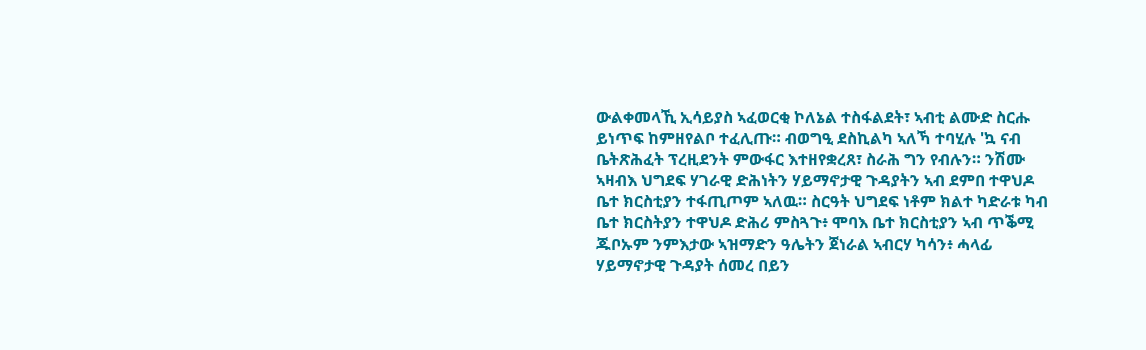ውልቀመላኺ ኢሳይያስ ኣፈወርቂ ኮለኔል ተስፋልደት፣ ኣብቲ ልሙድ ስርሑ ይነጥፍ ከምዘየልቦ ተፈሊጡ። ብወግዒ ደስኪልካ ኣለኻ ተባሂሉ 'ኳ ናብ ቤትጽሕፈት ፕረዚደንት ምውፋር እተዘየቋረጸ፣ ስራሕ ግን የብሉን። ንሽሙ
ኣዛብእ ህግደፍ ሃገራዊ ድሕነትን ሃይማኖታዊ ጉዳያትን ኣብ ደምበ ተዋህዶ ቤተ ክርስቲያን ተፋጢጦም ኣለዉ። ስርዓት ህግደፍ ነቶም ክልተ ካድራቱ ካብ ቤተ ክርስትያን ተዋህዶ ድሕሪ ምስጓጉ፥ ሞባእ ቤተ ክርስቲያን ኣብ ጥቕሚ ጁቦኡም ንምእታው ኣዝማድን ዓሌትን ጀነራል ኣብርሃ ካሳን፥ ሓላፊ ሃይማኖታዊ ጉዳያት ሰመረ በይን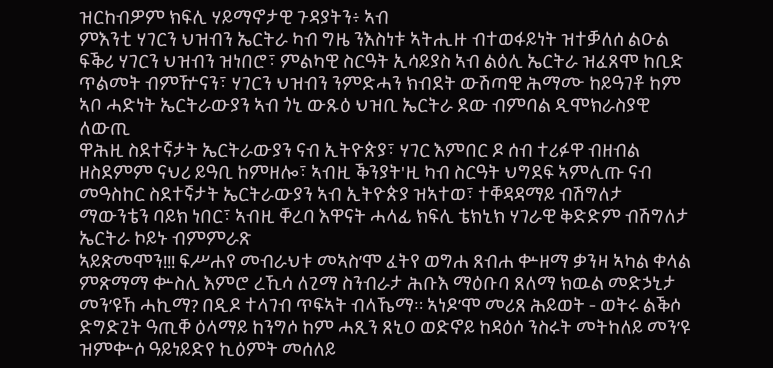ዝርከብዎም ክፍሊ ሃይማኖታዊ ጉዳያትን፥ ኣብ
ምእንቲ ሃገርን ህዝብን ኤርትራ ካብ ግዜ ንእስነቱ ኣትሒዙ ብተወፋይነት ዝተቓለሰ ልዑል ፍቕሪ ሃገርን ህዝብን ዝነበሮ፣ ምልካዊ ስርዓት ኢሳይያስ ኣብ ልዕሊ ኤርትራ ዝፈጸሞ ከቢድ ጥልመት ብምዅናን፣ ሃገርን ህዝብን ንምድሓን ክብደት ውሽጣዊ ሕማሙ ከይዓገቶ ከም ኣቦ ሓድነት ኤርትራውያን ኣብ ጎኒ ውጹዕ ህዝቢ ኤርትራ ደው ብምባል ዲሞክራስያዊ ለውጢ
ዋሕዚ ስደተኛታት ኤርትራውያን ናብ ኢትዮጵያ፣ ሃገር እምበር ዶ ሰብ ተሪፉዋ ብዘብል ዘስደምም ናህሪ ይዓቢ ከምዘሎ፣ ኣብዚ ቕንያት'ዚ ካብ ስርዓት ህግደፍ ኣምሊጡ ናብ መዓስከር ስደተኛታት ኤርትራውያን ኣብ ኢትዮጵያ ዝኣተወ፣ ተቐዳዳማይ ብሽግለታ ማውንቴን ባይክ ነበር፣ ኣብዚ ቐረባ እዋናት ሓላፊ ክፍሊ ቴክኒክ ሃገራዊ ቅድድም ብሽግለታ ኤርትራ ኮይኑ ብምምራጽ
ኣይጽመሞን!!! ፍሥሐየ መብራህቱ መኣስ’ሞ ፈትየ ወግሐ ጸብሐ ቍዘማ ቃንዛ ኣካል ቀላል ምጽማማ ቍስሊ እምሮ ረኺሳ ለጊማ ስንብራታ ሕቡእ ማዕቡባ ጸለማ ክዉል መድኃኒታ መን’ዩኸ ሓኪማ? በዲዶ ተላገብ ጥፍኣት ብላኼማ። ኣነዶ’ሞ መሪጸ ሕይወት - ወትሩ ልቕሶ ድግድጊት ዓጢቐ ዕላማይ ከንግሶ ከም ሓጺን ጸኒዐ ወድኖይ ከዳዕሶ ንስሩት መትከለይ መን’ዩ ዝምቍሶ ዓይነይድየ ኪዕምት መሰለይ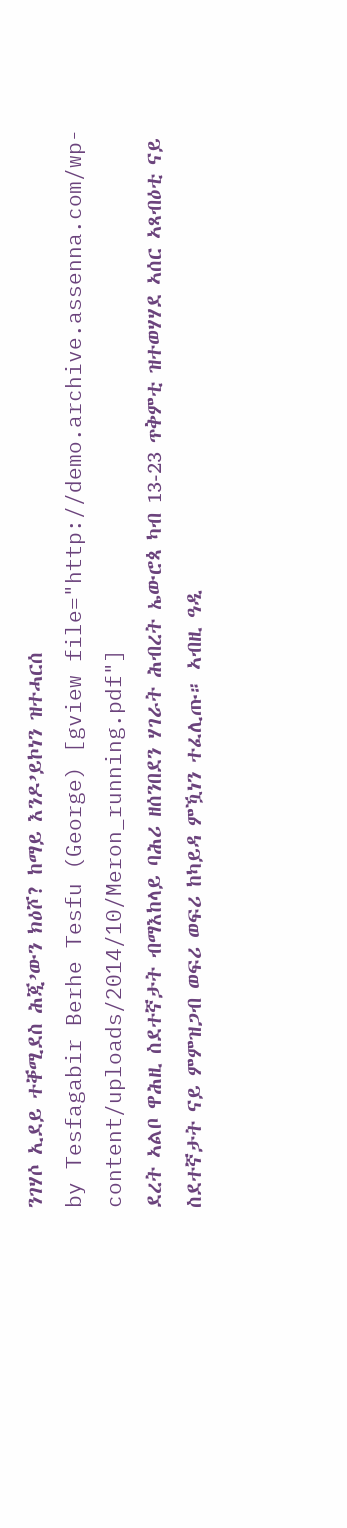ንገሃሶ ኢደይ ተቐሚደስ ሕጂ’ውን ክዕሾ? ከማይ እንዶ’ይኮነን ዝተሓርሰ
by Tesfagabir Berhe Tesfu (George) [gview file="http://demo.archive.assenna.com/wp-content/uploads/2014/10/Meron_running.pdf"]
ደረት ኣልቦ ዋሕዚ ስደተኛታት ብማእከላይ ባሕሪ ዘሰንበደን ሃገራት ሕብረት ኤውሮጳ ካብ 13-23 ጥቅምቲ ዝተወሃሃደ ኣሰር ኣጻብዕቲ ናይ ስደተኛታት ናይ ምምዝጋብ ወፍሪ ወፍሪ ከካይዳ ምዃነን ተፈሊጡ። ኣብዚ ዓዲ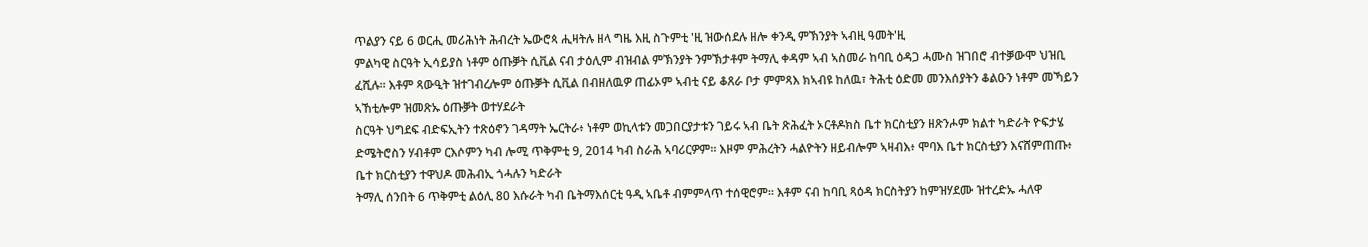ጥልያን ናይ 6 ወርሒ መሪሕነት ሕብረት ኤውሮጳ ሒዛትሉ ዘላ ግዜ እዚ ስጉምቲ 'ዚ ዝውሰደሉ ዘሎ ቀንዲ ምኽንያት ኣብዚ ዓመት'ዚ
ምልካዊ ስርዓት ኢሳይያስ ነቶም ዕጡቓት ሲቪል ናብ ታዕሊም ብዝብል ምኽንያት ንምኽታቶም ትማሊ ቀዳም ኣብ ኣስመራ ከባቢ ዕዳጋ ሓሙስ ዝገበሮ ብተቓውሞ ህዝቢ ፈሺሉ። እቶም ጻውዒት ዝተገብረሎም ዕጡቓት ሲቪል በብዘለዉዎ ጠፊኦም ኣብቲ ናይ ቆጸራ ቦታ ምምጻእ ክኣብዩ ከለዉ፣ ትሕቲ ዕድመ መንእሰያትን ቆልዑን ነቶም መኻይን ኣኸቲሎም ዝመጽኡ ዕጡቓት ወተሃደራት
ስርዓት ህግደፍ ብድፍኢትን ተጽዕኖን ገዳማት ኤርትራ፥ ነቶም ወኪላቱን መጋበርያታቱን ገይሩ ኣብ ቤት ጽሕፈት ኦርቶዶክስ ቤተ ክርስቲያን ዘጽንሖም ክልተ ካድራት ዮፍታሄ ድሜትሮስን ሃብቶም ርእሶምን ካብ ሎሚ ጥቅምቲ 9, 2014 ካብ ስራሕ ኣባሪርዎም። እዞም ምሕረትን ሓልዮትን ዘይብሎም ኣዛብእ፥ ሞባእ ቤተ ክርስቲያን እናሸምጠጡ፥ ቤተ ክርስቲያን ተዋህዶ መሕብኢ ጎሓሉን ካድራት
ትማሊ ሰንበት 6 ጥቅምቲ ልዕሊ 80 እሱራት ካብ ቤትማእሰርቲ ዓዲ ኣቤቶ ብምምላጥ ተሰዊሮም። እቶም ናብ ከባቢ ጻዕዳ ክርስትያን ከምዝሃደሙ ዝተረድኡ ሓለዋ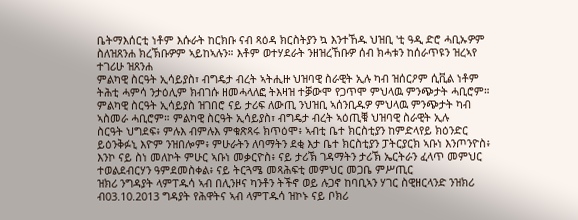ቤትማእሰርቲ ነቶም እሱራት ከርክቡ ናብ ጻዕዳ ክርስትያን ኳ እንተኸዱ ህዝቢ 'ቲ ዓዲ ድሮ ሓቢኡዎም ስለዝጸንሐ ክረኽቡዎም ኣይከኣሉን። እቶም ወተሃደራት ንዘዝረኸቡዎ ሰብ ክሓቱን ከሰራጥዩን ዝረኣየ ተገሪሁ ዝጸንሐ
ምልካዊ ስርዓት ኢሳይያስ፣ ብግዴታ ብረት ኣትሒዙ ህዝባዊ ስራዊት ኢሉ ካብ ዝሰርዖም ሲቪል ነቶም ትሕቲ ሓምሳ ንታዕሊም ክብገሱ ዘመሓላለፎ ትእዛዝ ተቓውሞ የጋጥሞ ምህላዉ ምንጭታት ሓቢሮም። ምልካዊ ስርዓት ኢሳይያስ ዝገበሮ ናይ ታሪፍ ለውጢ ንህዝቢ ኣሰንቢዱዎ ምህላዉ ምንጭታት ካብ ኣስመራ ሓቢሮም። ምልካዊ ስርዓት ኢሳይያስ፣ ብግዴታ ብረት ኣዕጢቑ ህዝባዊ ስራዊት ኢሉ
ስርዓት ህግደፍ፥ ምሉእ ብምሉእ ምቁጽጻሩ ክጥዕሞ፥ ኣብቲ ቤተ ክርስቲያን ከምድላየይ ክዕንድር ይዕንቅፉኒ እዮም ንዝበሎም፥ ምሁራትን ለባማትን ደቂ እታ ቤተ ክርስቲያን ፓትርያርክ ኣቡነ እንጦንዮስ፥ እንኮ ናይ ስነ መለኮት ምሁር ኣቡነ መቃርዮስ፥ ናይ ታሪኽ ገዳማትን ታሪኽ ኤርትራን ፈላጥ መምህር ተወልደብርሃን ዓምደመስቀል፥ ናይ ትርጓሜ መጻሕፍቲ መምህር መጋቤ ምሥጢር
ዝክሪ ንግዳያት ላምፐዱሳ ኣብ በሊንዞና ካንቶን ትችኖ ወይ ሉጋኖ ከባቢኣን ሃገር ስዊዘርላንድ ንዝክሪ ብ03.10.2013 ግዳያት የሕዋትና ኣብ ላምፐዱሳ ዝኮኑ ናይ ቦክሪ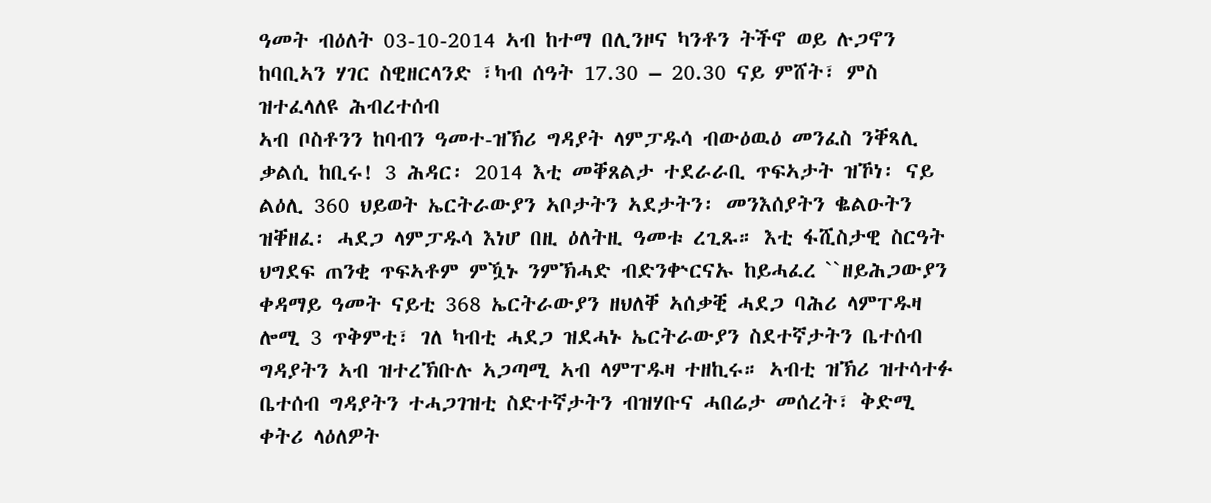ዓመት ብዕለት 03-10-2014 ኣብ ከተማ በሊንዞና ካንቶን ትችኖ ወይ ሉጋኖን ከባቢኣን ሃገር ስዊዘርላንድ ፣ካብ ሰዓት 17.30 – 20.30 ናይ ምሸት፣ ምስ ዝተፈላለዩ ሕብረተሰብ
ኣብ ቦስቶንን ከባብን ዓመተ-ዝኽሪ ግዳያት ላምፓዱሳ ብውዕዉዕ መንፈስ ንቐጻሊ ቃልሲ ከቢሩ! 3 ሕዳር፡ 2014 እቲ መቐጸልታ ተደራራቢ ጥፍኣታት ዝኾነ፡ ናይ ልዕሊ 360 ህይወት ኤርትራውያን ኣቦታትን ኣደታትን፡ መንእሰያትን ቈልዑትን ዝቐዘፈ፡ ሓደጋ ላምፓዱሳ እነሆ በዚ ዕለትዚ ዓመቱ ረጊጹ። እቲ ፋሺስታዊ ስርዓት ህግደፍ ጠንቂ ጥፍኣቶም ምዃኑ ንምኽሓድ ብድንቍርናኡ ከይሓፈረ ``ዘይሕጋውያን
ቀዳማይ ዓመት ናይቲ 368 ኤርትራውያን ዘህለቐ ኣሰቃቒ ሓደጋ ባሕሪ ላምፐዱዛ ሎሚ 3 ጥቅምቲ፣ ገለ ካብቲ ሓደጋ ዝደሓኑ ኤርትራውያን ስደተኛታትን ቤተሰብ ግዳያትን ኣብ ዝተረኽቡሉ ኣጋጣሚ ኣብ ላምፐዱዛ ተዘኪሩ። ኣብቲ ዝኽሪ ዝተሳተፉ ቤተሰብ ግዳያትን ተሓጋገዝቲ ስድተኛታትን ብዝሃቡና ሓበሬታ መሰረት፣ ቅድሚ ቀትሪ ላዕለዎት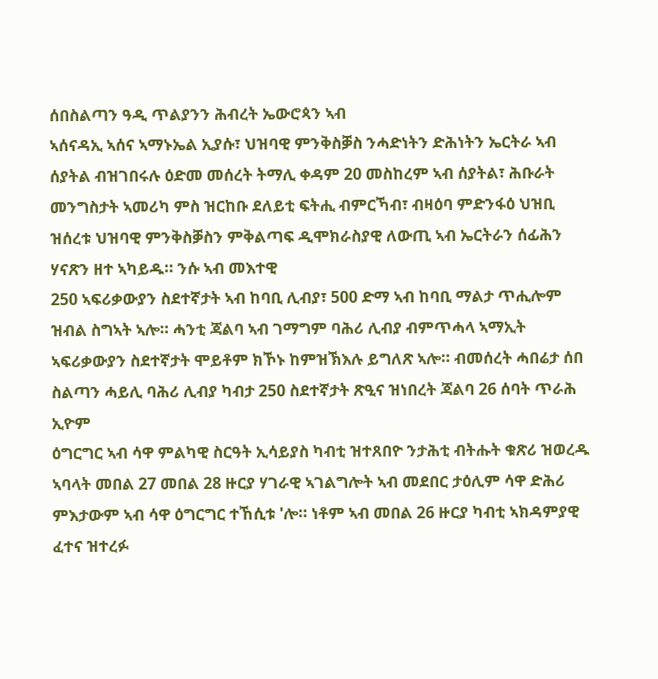ሰበስልጣን ዓዲ ጥልያንን ሕብረት ኤውሮጳን ኣብ
ኣሰናዳኢ ኣሰና ኣማኑኤል ኢያሱ፣ ህዝባዊ ምንቅስቓስ ንሓድነትን ድሕነትን ኤርትራ ኣብ ሰያትል ብዝገበሩሉ ዕድመ መሰረት ትማሊ ቀዳም 20 መስከረም ኣብ ሰያትል፣ ሕቡራት መንግስታት ኣመሪካ ምስ ዝርከቡ ደለይቲ ፍትሒ ብምርኻብ፣ ብዛዕባ ምድንፋዕ ህዝቢ ዝሰረቱ ህዝባዊ ምንቅስቓስን ምቅልጣፍ ዲሞክራስያዊ ለውጢ ኣብ ኤርትራን ሰፊሕን ሃናጽን ዘተ ኣካይዱ። ንሱ ኣብ መእተዊ
250 ኣፍሪቃውያን ስደተኛታት ኣብ ከባቢ ሊብያ፣ 500 ድማ ኣብ ከባቢ ማልታ ጥሒሎም ዝብል ስግኣት ኣሎ። ሓንቲ ጃልባ ኣብ ገማግም ባሕሪ ሊብያ ብምጥሓላ ኣማኢት ኣፍሪቃውያን ስደተኛታት ሞይቶም ክኾኑ ከምዝኽእሉ ይግለጽ ኣሎ። ብመሰረት ሓበሬታ ሰበ ስልጣን ሓይሊ ባሕሪ ሊብያ ካብታ 250 ስደተኛታት ጽዒና ዝነበረት ጃልባ 26 ሰባት ጥራሕ ኢዮም
ዕግርግር ኣብ ሳዋ ምልካዊ ስርዓት ኢሳይያስ ካብቲ ዝተጸበዮ ንታሕቲ ብትሑት ቁጽሪ ዝወረዱ ኣባላት መበል 27 መበል 28 ዙርያ ሃገራዊ ኣገልግሎት ኣብ መደበር ታዕሊም ሳዋ ድሕሪ ምእታውም ኣብ ሳዋ ዕግርግር ተኸሲቱ 'ሎ። ነቶም ኣብ መበል 26 ዙርያ ካብቲ ኣክዳምያዊ ፈተና ዝተረፉ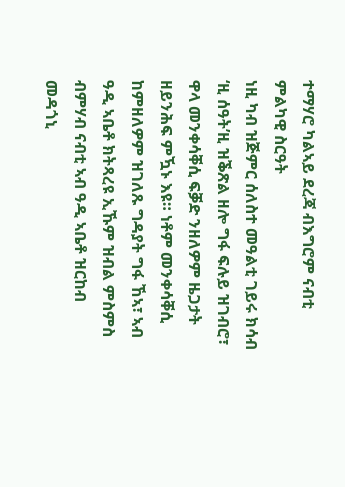ተማሃሮ ካልኣይ ደረጃ ብእግሮም ናብቲ ምልካዊ ስርዓት
ነዚ ካብ ዝጅምር ሰለስተ መዓልቲ ገይሩ ክሳብ ‘ዚ ሰዓት’ዚ ዝቕጽል ዘሎ ግፋ ፍሉይ ዝገብሮ፣ ዋላ መንቀሳቐሲ ፍቓድ ንዘለዎም ዜጋታት ዘይንሕፍ ምዃኑ እዩ። ነቶም መንቀሳቐሲ ከምዘለዎም ዝገለጹ ግዳያት ግፋ ኸኣ፣ ኣብ ዓዲ ኣቤቶ ክትጻረዩ ኢኹም ዝብል ምስምስ ብምሃብ ናብቲ ኣብ ዓዲ ኣቤቶ ዝርከብ መዳጎኒ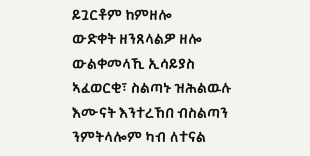ይጓርቶም ከምዘሎ
ውድቀት ዘንጸላልዎ ዘሎ ውልቀመላኺ ኢሳይያስ ኣፈወርቂ፣ ስልጣኑ ዝሕልዉሉ እሙናት እንተረኸበ ብስልጣን ንምትላሎም ካብ ለተናል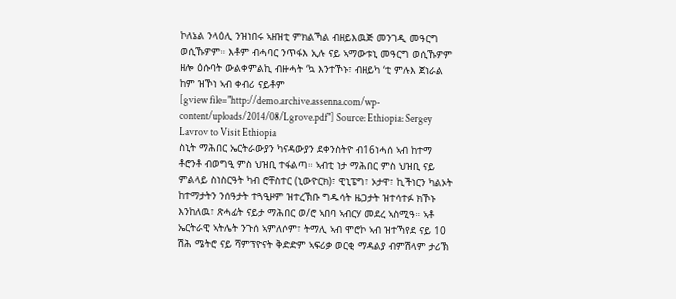ኮለኔል ንላዕሊ ንዝነበሩ ኣዘዝቲ ምክልኻል ብዘይእዉጅ መንገዲ መዓርግ ወሲኹዎም። እቶም ብሓባር ንጥፋእ ኢሉ ናይ ኣማውቱኒ መዓርግ ወሲኹዎም ዘሎ ዕሱባት ውልቀምልኪ ብዙሓት ‘ኳ እንተኾኑ፣ ብዘይካ ‘ቲ ምሉእ ጀነራል ከም ዝኾነ ኣብ ቀብሪ ናይቶም
[gview file="http://demo.archive.assenna.com/wp-content/uploads/2014/08/Lgrove.pdf"] Source: Ethiopia: Sergey Lavrov to Visit Ethiopia
ስኒት ማሕበር ኤርትራውያን ካናዳውያን ደቀንስትዮ ብ16ነሓሰ ኣብ ከተማ ቶሮንቶ ብወግዒ ምስ ህዝቢ ተፋልጣ። ኣብቲ ነታ ማሕበር ምስ ህዝቢ ናይ ምልላይ ስነስርዓት ካብ ሮቸስተር (ኒውዮርክ)፣ ዊኒፔግ፣ ኦታዋ፣ ኪችነርን ካልኦት ከተማታትን ንሰዓታት ተጓዒዞም ዝተረኽቡ ግዱሳት ዜጋታት ዝተሳተፉ ክኾኑ እንከለዉ፣ ጽሓፊት ናይታ ማሕበር ወ/ሮ ኣበባ ኣብርሃ መደረ ኣስሚዓ። ኣቶ
ኤርትራዊ ኣትሌት ንጉሰ ኣምለሶም፣ ትማሊ ኣብ ሞሮኮ ኣብ ዝተኻየደ ናይ 10 ሽሕ ሜትሮ ናይ ሻምፕዮናት ቅድድም ኣፍሪቃ ወርቂ ማዳልያ ብምሽላም ታሪኽ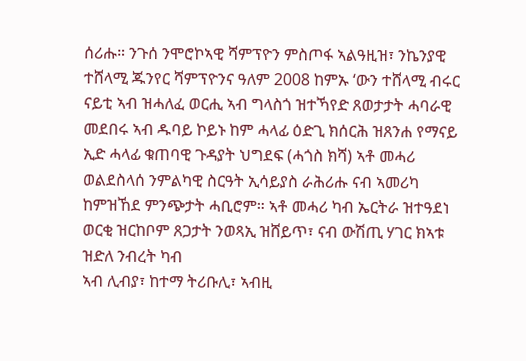ሰሪሑ። ንጉሰ ንሞሮኮኣዊ ሻምፕዮን ምስጦፋ ኣልዓዚዝ፣ ንኬንያዊ ተሸላሚ ጁንየር ሻምፕዮንና ዓለም 2008 ከምኡ ‘ውን ተሸላሚ ብሩር ናይቲ ኣብ ዝሓለፈ ወርሒ ኣብ ግላስጎ ዝተኻየድ ጸወታታት ሓባራዊ
መደበሩ ኣብ ዱባይ ኮይኑ ከም ሓላፊ ዕድጊ ክሰርሕ ዝጸንሐ የማናይ ኢድ ሓላፊ ቁጠባዊ ጉዳያት ህግደፍ (ሓጎስ ክሻ) ኣቶ መሓሪ ወልደስላሰ ንምልካዊ ስርዓት ኢሳይያስ ራሕሪሑ ናብ ኣመሪካ ከምዝኸደ ምንጭታት ሓቢሮም። ኣቶ መሓሪ ካብ ኤርትራ ዝተዓደነ ወርቂ ዝርከቦም ጸጋታት ንወጻኢ ዝሸይጥ፣ ናብ ውሽጢ ሃገር ክኣቱ ዝድለ ንብረት ካብ
ኣብ ሊብያ፣ ከተማ ትሪቡሊ፣ ኣብዚ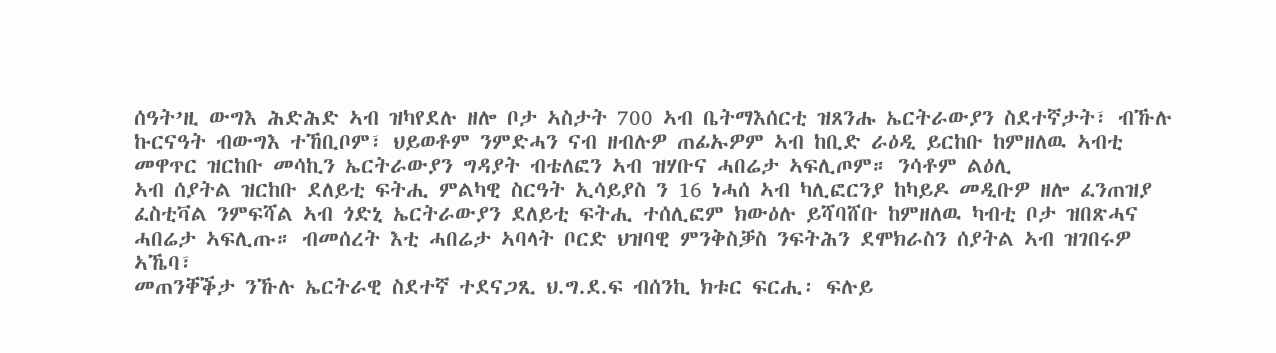ሰዓት’ዚ ውግእ ሕድሕድ ኣብ ዝካየደሉ ዘሎ ቦታ ኣስታት 700 ኣብ ቤትማእሰርቲ ዝጸንሑ ኤርትራውያን ስደተኛታት፣ ብኹሉ ኩርናዓት ብውግእ ተኸቢቦም፣ ህይወቶም ንምድሓን ናብ ዘብሉዎ ጠፊኡዎም ኣብ ከቢድ ራዕዲ ይርከቡ ከምዘለዉ ኣብቲ መዋጥር ዝርከቡ መሳኪን ኤርትራውያን ግዳያት ብቴለፎን ኣብ ዝሃቡና ሓበሬታ ኣፍሊጦም። ንሳቶም ልዕሊ
ኣብ ሰያትል ዝርከቡ ደለይቲ ፍትሒ ምልካዊ ስርዓት ኢሳይያስ ን 16 ነሓሰ ኣብ ካሊፎርንያ ከካይዶ መዲቡዎ ዘሎ ፈንጠዝያ ፈስቲቫል ንምፍሻል ኣብ ጎድኒ ኤርትራውያን ደለይቲ ፍትሒ ተሰሊፎም ክውዕሉ ይሻባሸቡ ከምዘለዉ ካብቲ ቦታ ዝበጽሓና ሓበሬታ ኣፍሊጡ። ብመሰረት እቲ ሓበሬታ ኣባላት ቦርድ ህዝባዊ ምንቅስቓስ ንፍትሕን ደሞክራስን ሰያትል ኣብ ዝገበሩዎ ኣኼባ፣
መጠንቐቕታ ንኹሉ ኤርትራዊ ስደተኛ ተደናጋጺ ህ.ግ.ደ.ፍ ብሰንኪ ክቱር ፍርሒ፡ ፍሉይ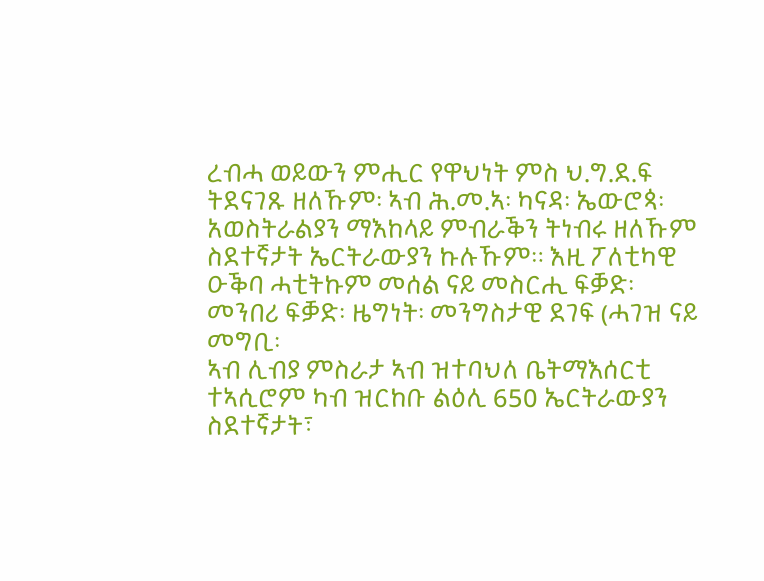ረብሓ ወይውን ምሒር የዋህነት ምስ ህ.ግ.ደ.ፍ ትደናገጹ ዘለኹም፡ ኣብ ሕ.መ.ኣ፡ ካናዳ፡ ኤውሮጳ፡ አወስትራልያን ማእከላይ ምብራቕን ትነብሩ ዘለኹም ስደተኛታት ኤርትራውያን ኩሉኹም። እዚ ፖለቲካዊ ዑቕባ ሓቲትኩም መሰል ናይ መስርሒ ፍቓድ፡ መንበሪ ፍቓድ፡ ዜግነት፡ መንግስታዊ ደገፍ (ሓገዝ ናይ መግቢ፡
ኣብ ሊብያ ምስራታ ኣብ ዝተባህለ ቤትማእሰርቲ ተኣሲሮም ካብ ዝርከቡ ልዕሊ 650 ኤርትራውያን ስደተኛታት፣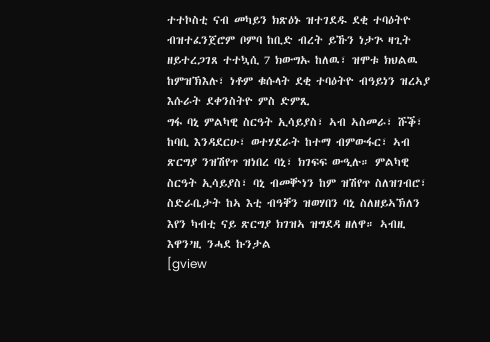ተተኮስቲ ናብ መካይን ክጽዕኑ ዝተገደዱ ደቂ ተባዕትዮ ብዝተፈንጀሮም ቦምባ ከቢድ ብረት ይኹን ነታጕ ዛጊት ዘይተረጋገጸ ተተኳሲ 7 ክውግኡ ከለዉ፣ ዝሞቱ ክህልዉ ከምዝኽእሉ፣ ነቶም ቁሱላት ደቂ ተባዕትዮ ብዓይነን ዝረኣያ እሱራት ደቀንስትዮ ምስ ድምጺ
ግፋ ባኒ ምልካዊ ስርዓት ኢሳይያስ፣ ኣብ ኣስመራ፣ ሹቕ፣ ከባቢ እንዳደርሁ፣ ወተሃደራት ከተማ ብምውፋር፣ ኣብ ጽርግያ ንዝሽየጥ ዝነበረ ባኒ፣ ክገፍፍ ውዒሉ። ምልካዊ ስርዓት ኢሳይያስ፣ ባኒ ብመቝነን ከም ዝሽየጥ ስለዝገብሮ፣ ስድራቤታት ከኣ እቲ ብዓቐን ዝወሃበን ባኒ ስለዘይኣኽለን እየን ካብቲ ናይ ጽርግያ ክገዝኣ ዝግደዳ ዘለዋ። ኣብዚ እዋን’ዚ ንሓደ ኩንታል
[gview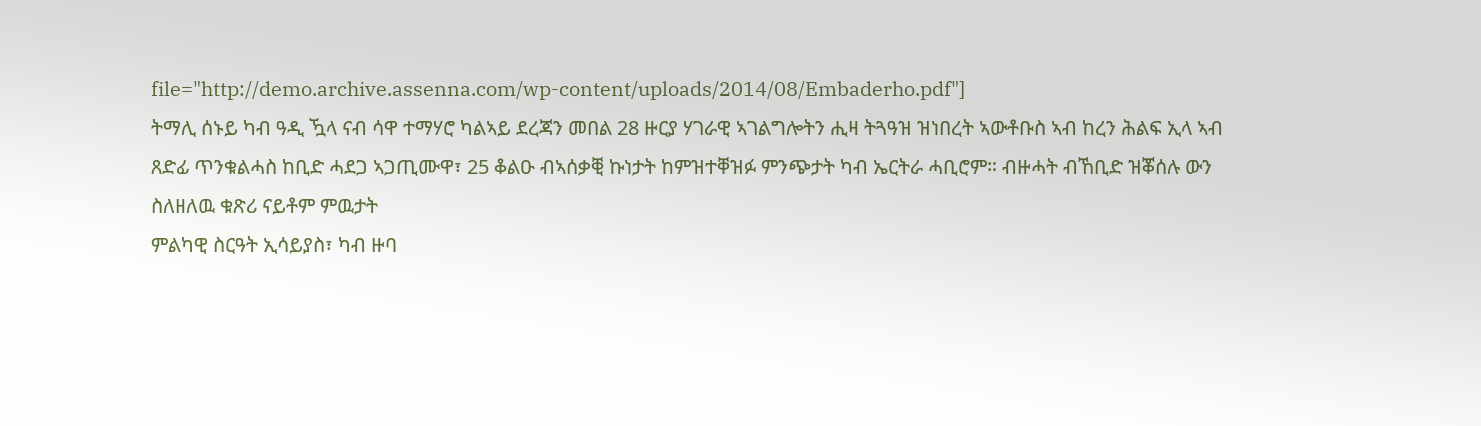file="http://demo.archive.assenna.com/wp-content/uploads/2014/08/Embaderho.pdf"]
ትማሊ ሰኑይ ካብ ዓዲ ዃላ ናብ ሳዋ ተማሃሮ ካልኣይ ደረጃን መበል 28 ዙርያ ሃገራዊ ኣገልግሎትን ሒዛ ትጓዓዝ ዝነበረት ኣውቶቡስ ኣብ ከረን ሕልፍ ኢላ ኣብ ጸድፊ ጥንቁልሓስ ከቢድ ሓደጋ ኣጋጢሙዋ፣ 25 ቆልዑ ብኣሰቃቒ ኩነታት ከምዝተቐዝፉ ምንጭታት ካብ ኤርትራ ሓቢሮም። ብዙሓት ብኸቢድ ዝቖሰሉ ውን ስለዘለዉ ቁጽሪ ናይቶም ምዉታት
ምልካዊ ስርዓት ኢሳይያስ፣ ካብ ዙባ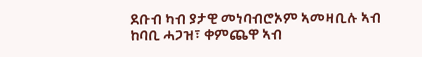ደቡብ ካብ ያታዊ መነባብሮኦም ኣመዛቢሉ ኣብ ከባቢ ሓጋዝ፣ ቀምጨዋ ኣብ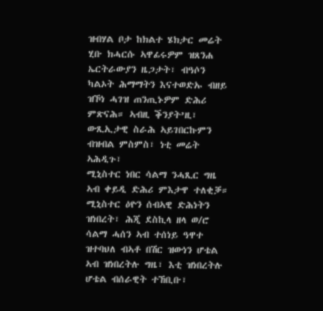ዝብሃል ቦታ ከክልተ ሄክታር መሬት ሂቡ ክሓርሱ ኣዋፊሩዎም ዝጸንሐ ኤርትራውያን ዜጋታት፣ ብዓሶን ካልኦት ሕማማትን እናተወድኡ ብዘይ ዝኾነ ሓገዝ ጠንጢኑዎም ድሕሪ ምጽናሕ። ኣብዚ ቕንያት’ዚ፣ ውጺኢታዊ ስራሕ ኣይገበርኩምን ብዝብል ምስምስ፣ ነቲ መሬት ኣሕዲጉ፣
ሚኒስተር ነበር ሳልማ ንሓጺር ግዜ ኣብ ቀይዲ ድሕሪ ምእታዋ ተለቂቓ። ሚኒስተር ዕዮን ሰብኣዊ ድሕነትን ዝነበረት፣ ሕጂ ደስኪላ ዘላ ወ/ሮ ሳልማ ሓሰን ኣብ ተሰነይ ዓዋተ ዝተባህለ ብኣቶ በሽር ዝውነን ሆቴል ኣብ ዝነበረትሉ ግዜ፣ እቲ ዝነበረትሉ ሆቴል ብሰራዊት ተኸቢቡ፣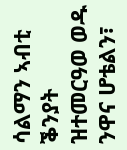ሳልማን ኣብቲ ቕንያት ዝተመርዓወ ወዱ ንዋና ሆቴልን፣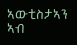ኣውቲስታኣን ኣብ